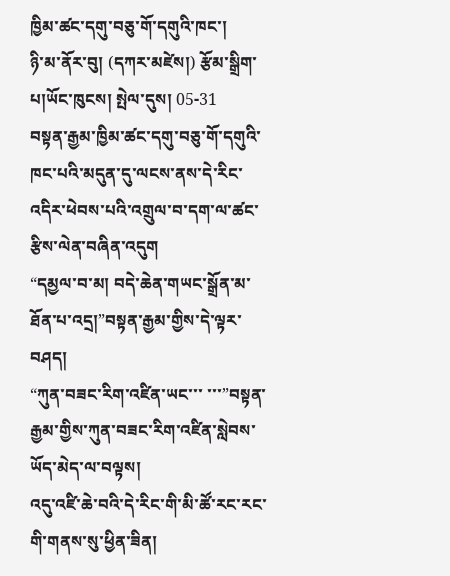ཁྱིམ་ཚང་དགུ་བཅུ་གོ་དགུའི་ཁང་།
ཉི་མ་ནོར་བུ། (དཀར་མཛེས།) རྩོམ་སྒྲིག་པ།ཡོང་ཁུངས། སྤེལ་དུས། 05-31
བསྟན་རྒྱམ་ཁྱིམ་ཚང་དགུ་བཅུ་གོ་དགུའི་ཁང་པའི་མདུན་དུ་ལངས་ནས་དེ་རིང་འདིར་ཕེབས་པའི་འགྲུལ་བ་དག་ལ་ཚང་རྩིས་ལེན་བཞིན་འདུག
“དམྱལ་བ་མ། བདེ་ཆེན་གཡང་སྒྲོན་མ་ཐོན་པ་འདྲ།”བསྟན་རྒྱམ་གྱིས་དེ་ལྟར་བཤད།
“ཀུན་བཟང་རིག་འཛིན་ཡང་་་ ་་་”བསྟན་རྒྱམ་གྱིས་ཀུན་བཟང་རིག་འཛིན་སླེབས་ཡོད་མེད་ལ་བལྟས།
འདུ་འཛི་ཆེ་བའི་དེ་རིང་གི་མི་ཚོ་རང་རང་གི་གནས་སུ་ཕྱིན་ཟིན།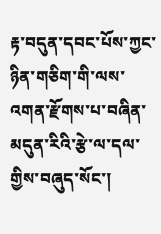རྟ་བདུན་དབང་པོས་ཀྱང་ཉིན་གཅིག་གི་ལས་འགན་རྫོགས་པ་བཞིན་མདུན་རིའི་རྩེ་ལ་དལ་གྱིས་བཞུད་སོང་།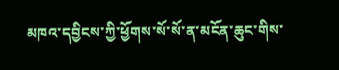མཁའ་དབྱིངས་ཀྱི་ཕྱོགས་སོ་སོ་ན་མངོན་ཆུང་གིས་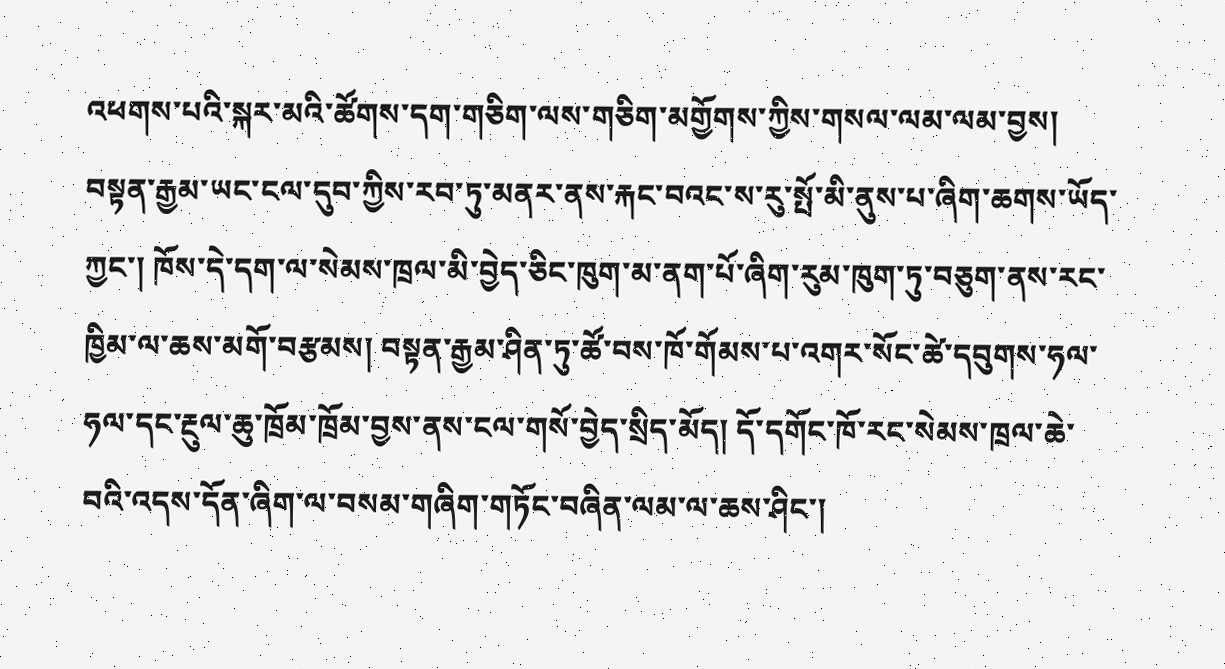འཕགས་པའི་སྐར་མའི་ཚོགས་དག་གཅིག་ལས་གཅིག་མགྱོགས་ཀྱིས་གསལ་ལམ་ལམ་བྱས། བསྟན་རྒྱམ་ཡང་ངལ་དུབ་ཀྱིས་རབ་ཏུ་མནར་ནས་རྐང་བའང་ས་རུ་སྤོ་མི་ནུས་པ་ཞིག་ཆགས་ཡོད་ཀྱང་། ཁོས་དེ་དག་ལ་སེམས་ཁྲལ་མི་བྱེད་ཅིང་ཁུག་མ་ནག་པོ་ཞིག་རུམ་ཁུག་ཏུ་བཅུག་ནས་རང་ཁྱིམ་ལ་ཆས་མགོ་བརྩམས། བསྟན་རྒྱམ་ཤིན་ཏུ་ཚོ་བས་ཁོ་གོམས་པ་འགར་སོང་ཚེ་དབུགས་ཧལ་ཧལ་དང་རྔུལ་ཆུ་ཁྲོམ་ཁྲོམ་བྱས་ནས་ངལ་གསོ་བྱེད་སྲིད་མོད། དོ་དགོང་ཁོ་རང་སེམས་ཁྲལ་ཆེ་བའི་འདས་དོན་ཞིག་ལ་བསམ་གཞིག་གཏོང་བཞིན་ལམ་ལ་ཆས་ཤིང་།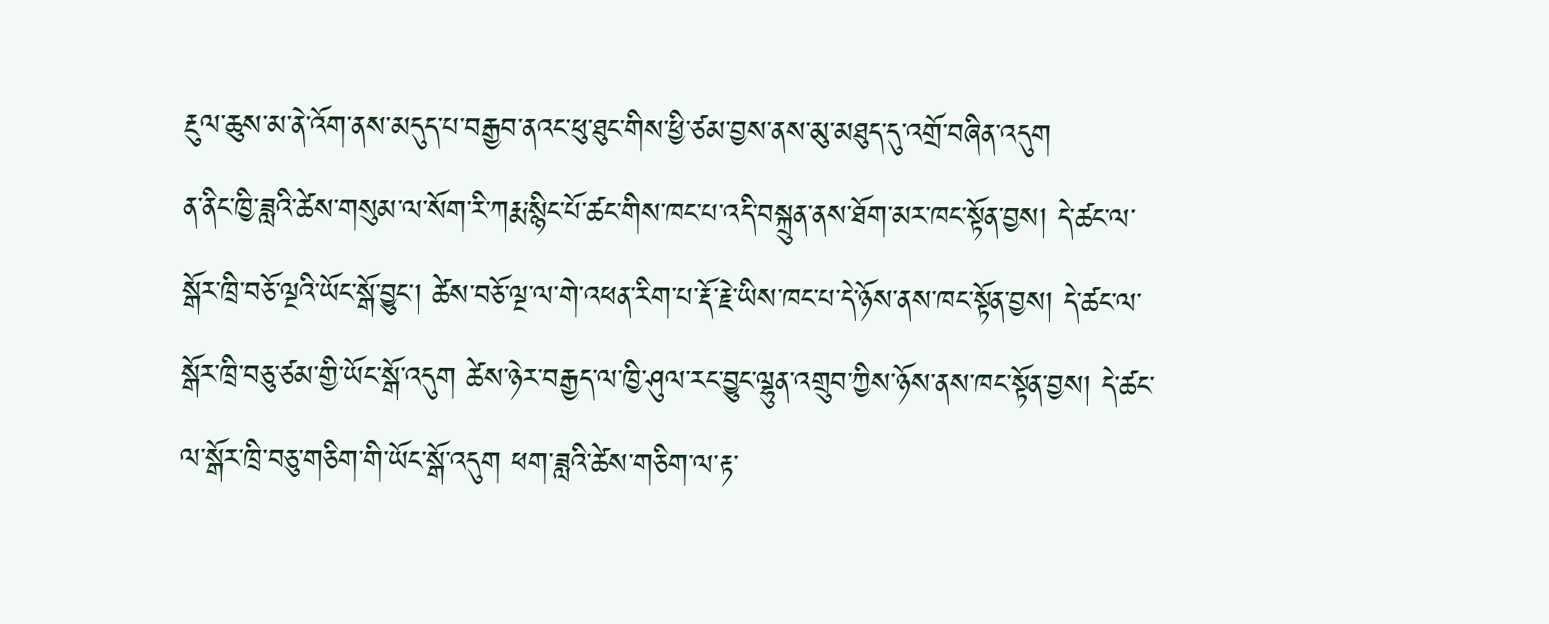རྔུལ་ཆུས་མ་ནེ་འོག་ནས་མདུད་པ་བརྒྱབ་ནའང་ཕུ་ཐུང་གིས་ཕྱི་ཙམ་བྱས་ནས་མུ་མཐུད་དུ་འགྲོ་བཞིན་འདུག
ན་ནིང་ཁྱི་ཟླའི་ཚེས་གསུམ་ལ་སོག་རི་ཀརྨ་སྙིང་པོ་ཚང་གིས་ཁང་པ་འདི་བསྐྲུན་ནས་ཐོག་མར་ཁང་སྟོན་བྱས། དེ་ཚང་ལ་སྒོར་ཁྲི་བཅོ་ལྔའི་ཡོང་སྒོ་བྱུང་། ཚེས་བཅོ་ལྔ་ལ་གེ་འཕན་རིག་པ་རྡོ་རྗེ་ཡིས་ཁང་པ་དེ་ཉོས་ནས་ཁང་སྟོན་བྱས། དེ་ཚང་ལ་སྒོར་ཁྲི་བཅུ་ཙམ་གྱི་ཡོང་སྒོ་འདུག ཚེས་ཉེར་བརྒྱད་ལ་ཁྱི་ཤུལ་རང་བྱུང་ལྷུན་འགྲུབ་ཀྱིས་ཉོས་ནས་ཁང་སྟོན་བྱས། དེ་ཚང་ལ་སྒོར་ཁྲི་བཅུ་གཅིག་གི་ཡོང་སྒོ་འདུག ཕག་ཟླའི་ཚེས་གཅིག་ལ་རྟ་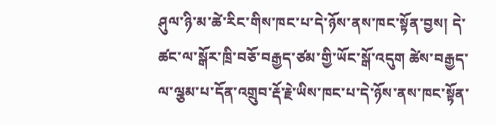ཤུལ་ཉི་མ་ཚེ་རིང་གིས་ཁང་པ་དེ་ཉོས་ནས་ཁང་སྟོན་བྱས། དེ་ཚང་ལ་སྒོར་ཁྲི་བཅོ་བརྒྱད་ཙམ་གྱི་ཡོང་སྒོ་འདུག ཚེས་བརྒྱད་ལ་ལྕམ་པ་དོན་འགྲུབ་རྡོ་རྗེ་ཡིས་ཁང་པ་དེ་ཉོས་ནས་ཁང་སྟོན་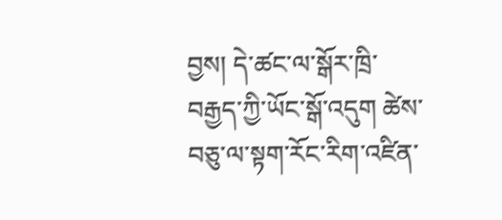བྱས། དེ་ཚང་ལ་སྒོར་ཁྲི་བརྒྱད་ཀྱི་ཡོང་སྒོ་འདུག ཚེས་བཅུ་ལ་སྟག་རོང་རིག་འཛིན་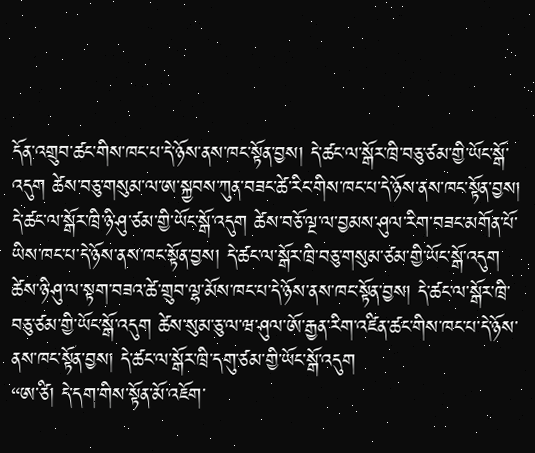དོན་འགྲུབ་ཚང་གིས་ཁང་པ་དེ་ཉོས་ནས་ཁང་སྟོན་བྱས། དེ་ཚང་ལ་སྒོར་ཁྲི་བཅུ་ཙམ་གྱི་ཡོང་སྒོ་འདུག ཚེས་བཅུ་གསུམ་ལ་ཨ་སྐྱབས་ཀུན་བཟང་ཚེ་རིང་གིས་ཁང་པ་དེ་ཉོས་ནས་ཁང་སྟོན་བྱས། དེ་ཚང་ལ་སྒོར་ཁྲི་ཉི་ཤུ་ཙམ་གྱི་ཡོང་སྒོ་འདུག ཚེས་བཅོ་ལྔ་ལ་བྱམས་ཤུལ་རིག་བཟང་མགོན་པོ་ཡིས་ཁང་པ་དེ་ཉོས་ནས་ཁང་སྟོན་བྱས། དེ་ཚང་ལ་སྒོར་ཁྲི་བཅུ་གསུམ་ཙམ་གྱི་ཡོང་སྒོ་འདུག ཚེས་ཉི་ཤུ་ལ་སྟག་བཟའ་ཚེ་གྲུབ་ལྷ་མོས་ཁང་པ་དེ་ཉོས་ནས་ཁང་སྟོན་བྱས། དེ་ཚང་ལ་སྒོར་ཁྲི་བཅུ་ཙམ་གྱི་ཡོང་སྒོ་འདུག ཚེས་སུམ་ཅུ་ལ་ཝ་ཤུལ་ཨོ་རྒྱན་རིག་འཛིན་ཚང་གིས་ཁང་པ་དེ་ཉོས་ནས་ཁང་སྟོན་བྱས། དེ་ཚང་ལ་སྒོར་ཁྲི་དགུ་ཙམ་གྱི་ཡོང་སྒོ་འདུག
“ཨ་ཙི། དེ་དག་གིས་སྟོན་མོ་འཇོག་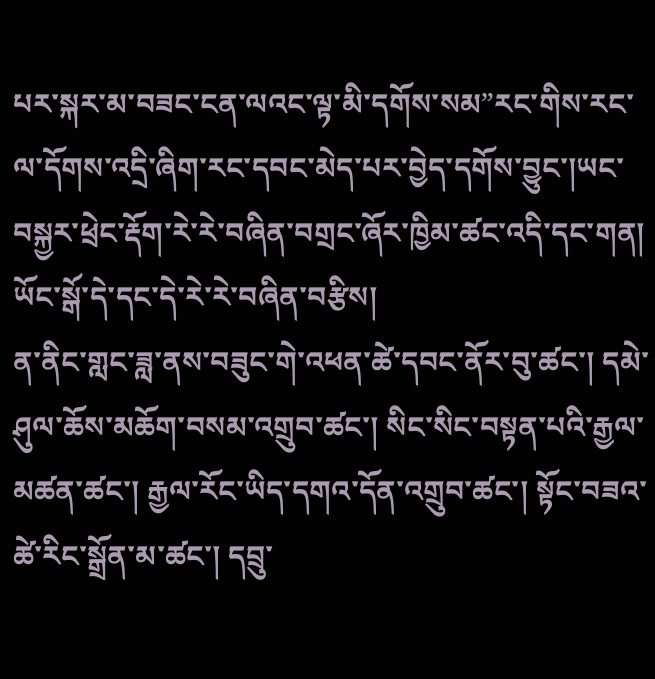པར་སྐར་མ་བཟང་ངན་ལའང་ལྟ་མི་དགོས་སམ”རང་གིས་རང་ལ་དོགས་འདྲི་ཞིག་རང་དབང་མེད་པར་བྱེད་དགོས་བྱུང་།ཡང་བསྐྱར་ཕྲེང་རྡོག་རེ་རེ་བཞིན་བགྲང་ཞོར་ཁྱིམ་ཚང་འདི་དང་གན། ཡོང་སྒོ་དེ་དང་དེ་རེ་རེ་བཞིན་བརྩིས།
ན་ནིང་གླང་ཟླ་ནས་བཟུང་གེ་འཕན་ཚེ་དབང་ནོར་བུ་ཚང་། དམེ་ཤུལ་ཆོས་མཆོག་བསམ་འགྲུབ་ཚང་། སིང་སིང་བསྟན་པའི་རྒྱལ་མཚན་ཚང་། རྒྱལ་རོང་ཡིད་དགའ་དོན་འགྲུབ་ཚང་། སྟོང་བཟའ་ཚེ་རིང་སྒྲོན་མ་ཚང་། དབྲུ་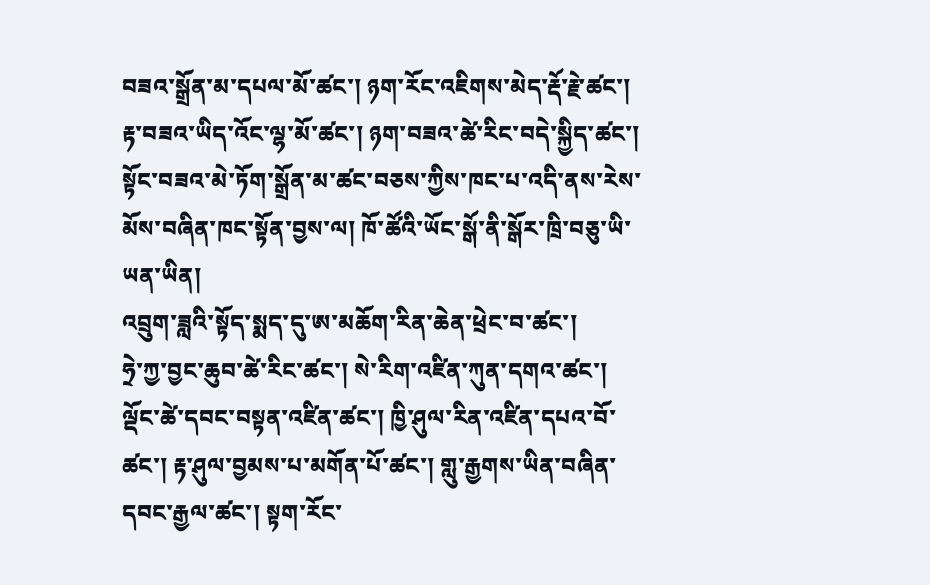བཟའ་སྒྲོན་མ་དཔལ་མོ་ཚང་། ཉག་རོང་འཇིགས་མེད་རྡོ་རྗེ་ཚང་། རྟ་བཟའ་ཡིད་འོང་ལྷ་མོ་ཚང་། ཉག་བཟའ་ཚེ་རིང་བདེ་སྐྱིད་ཚང་། སྟོང་བཟའ་མེ་ཏོག་སྒྲོན་མ་ཚང་བཅས་ཀྱིས་ཁང་པ་འདི་ནས་རེས་མོས་བཞིན་ཁང་སྟོན་བྱས་ལ། ཁོ་ཚོའི་ཡོང་སྒོ་ནི་སྒོར་ཁྲི་བཅུ་ཡི་ཡན་ཡིན།
འབྲུག་ཟླའི་སྟོད་སྨད་དུ་ཨ་མཆོག་རིན་ཆེན་ཕྲེང་བ་ཚང་།
ཧྲེ་ཀྱ་བྱང་ཆུབ་ཚེ་རིང་ཚང་། སེ་རིག་འཛིན་ཀུན་དགའ་ཚང་། ལྡོང་ཚེ་དབང་བསྟན་འཛིན་ཚང་། ཁྱི་ཤུལ་རིན་འཛིན་དཔའ་བོ་ཚང་། རྟ་ཤུལ་བྱམས་པ་མགོན་པོ་ཚང་། གླུ་རྒྱགས་ཡིན་བཞིན་དབང་རྒྱལ་ཚང་། སྟག་རོང་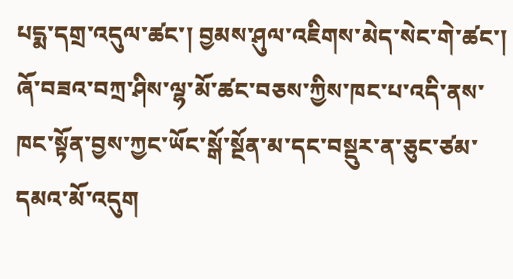པདྨ་དགྲ་འདུལ་ཚང་། བྱམས་ཤུལ་འཇིགས་མེད་སེང་གེ་ཚང་། ཞོ་བཟའ་བཀྲ་ཤིས་ལྷ་མོ་ཚང་བཅས་ཀྱིས་ཁང་པ་འདི་ནས་ཁང་སྟོན་བྱས་ཀྱང་ཡོང་སྒོ་སྔོན་མ་དང་བསྡུར་ན་ཅུང་ཙམ་དམའ་མོ་འདུག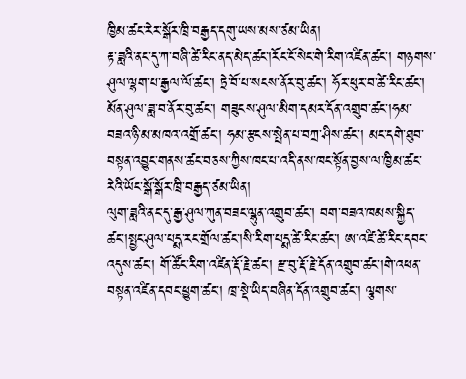ཁྱིམ་ཚང་རེར་སྒོར་ཁྲི་བརྒྱད་དགུ་ཡས་མས་ཙམ་ཡིན།
རྟ་ཟླའི་ནང་དུ་ཀ་བཞི་ཚེ་རིང་ནད་མེད་ཚང་།རོང་ངོ་སེང་གེ་རིག་འཛིན་ཚང་། གཉགས་ཤུལ་ལྷག་པ་རྒྱལ་ལོ་ཚང་། ཏྲེ་བོ་པ་སངས་ནོར་བུ་ཚང་། ཧོར་ཕུར་བ་ཚེ་རིང་ཚང་། མོན་ཤུལ་ཟླ་བ་ནོར་བུ་ཚང་། གཟུངས་ཤུལ་མིག་དམར་དོན་འགྲུབ་ཚང་།ཧམ་བཟའ་ཉི་མ་མཁའ་འགྲོ་ཚང་། ཧམ་རྩངས་སྤེན་པ་བཀྲ་ཤིས་ཚང་། མང་དགེ་ཐུབ་བསྟན་འབྱུང་གནས་ཚང་བཅས་ཀྱིས་ཁང་པ་འདི་ནས་ཁང་སྟོན་བྱས་ལ་ཁྱིམ་ཚང་རེའི་ཡོང་སྒོ་སྒོར་ཁྲི་བརྒྱད་ཙམ་ཡིན།
ལུག་ཟླའི་ནང་དུ་རྒྱ་ཤུལ་ཀུན་བཟང་ལྷུན་འགྲུབ་ཚང་། བག་བཟའ་ཁམས་སྐྱིད་ཚང་།སྤྱང་ཤུལ་པདྨ་རང་གྲོལ་ཚང་།སི་རིག་པདྨ་ཚེ་རིང་ཚང་། ཨ་འཛི་ཚེ་རིང་དབང་འདུས་ཚང་། གོ་ཚོང་རིག་འཛིན་རྡོ་རྗེ་ཚང་། རྫ་བུ་རྡོ་རྗེ་དོན་འགྲུབ་ཚང་།གེ་འཕན་བསྟན་འཛིན་དབང་ཕྱུག་ཚང་། ཁྲ་སྡེ་ཡིད་བཞིན་དོན་འགྲུབ་ཚང་། ལྕགས་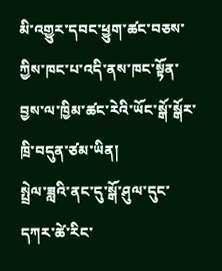མི་འགྱུར་དབང་ཕྱུག་ཚང་བཅས་ཀྱིས་ཁང་པ་འདི་ནས་ཁང་སྟོན་བྱས་ལ་ཁྱིམ་ཚང་རེའི་ཡོང་སྒོ་སྒོར་ཁྲི་བདུན་ཙམ་ཡིན།
སྤྲེལ་ཟླའི་ནང་དུ་སྒོ་ཤུལ་དུང་དཀར་ཚེ་རིང་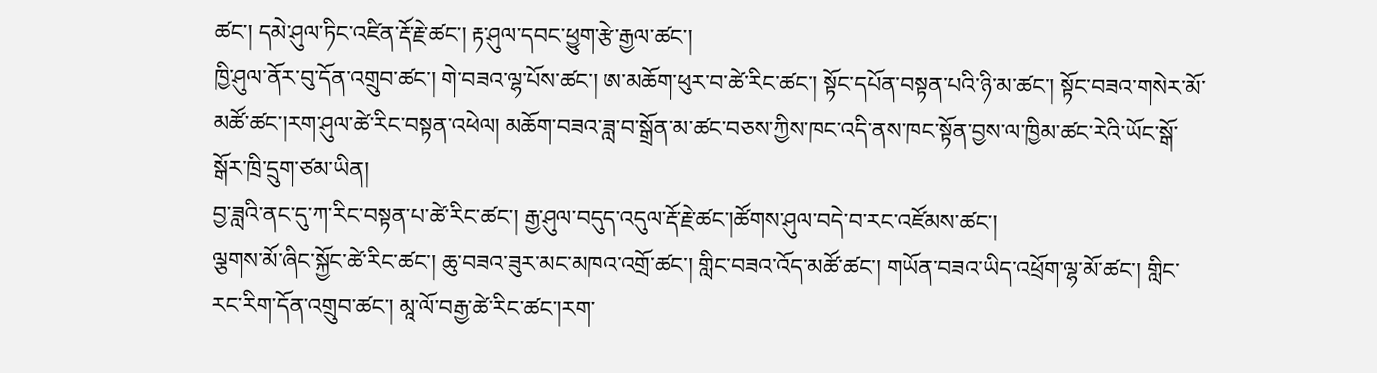ཚང་། དམེ་ཤུལ་ཏིང་འཛིན་རྡོ་རྗེ་ཚང་། རྟ་ཤུལ་དབང་ཕྱུག་རྩེ་རྒྱལ་ཚང་།
ཁྱི་ཤུལ་ནོར་བུ་དོན་འགྲུབ་ཚང་། གེ་བཟའ་ལྷ་པོས་ཚང་། ཨ་མཆོག་ཕུར་བ་ཚེ་རིང་ཚང་། སྟོང་དཔོན་བསྟན་པའི་ཉི་མ་ཚང་། སྟོང་བཟའ་གསེར་མོ་མཚོ་ཚང་།རག་ཤུལ་ཚེ་རིང་བསྟན་འཕེལ། མཆོག་བཟའ་ཟླ་བ་སྒྲོན་མ་ཚང་བཅས་ཀྱིས་ཁང་འདི་ནས་ཁང་སྟོན་བྱས་ལ་ཁྱིམ་ཚང་རེའི་ཡོང་སྒོ་སྒོར་ཁྲི་དྲུག་ཙམ་ཡིན།
བྱ་ཟླའི་ནང་དུ་ཀ་རིང་བསྟན་པ་ཚེ་རིང་ཚང་། རྒྱ་ཤུལ་བདུད་འདུལ་རྡོ་རྗེ་ཚང་།ཚོགས་ཤུལ་བདེ་བ་རང་འཛོམས་ཚང་།
ལྕགས་མོ་ཞིང་སྐྱོང་ཚེ་རིང་ཚང་། ཆུ་བཟའ་ཟུར་མང་མཁའ་འགྲོ་ཚང་། གླིང་བཟའ་འོད་མཚོ་ཚང་། གཡོན་བཟའ་ཡིད་འཕྲོག་ལྷ་མོ་ཚང་། གླིང་རང་རིག་དོན་འགྲུབ་ཚང་། མཱ་ལོ་བརྒྱ་ཚེ་རིང་ཚང་།རག་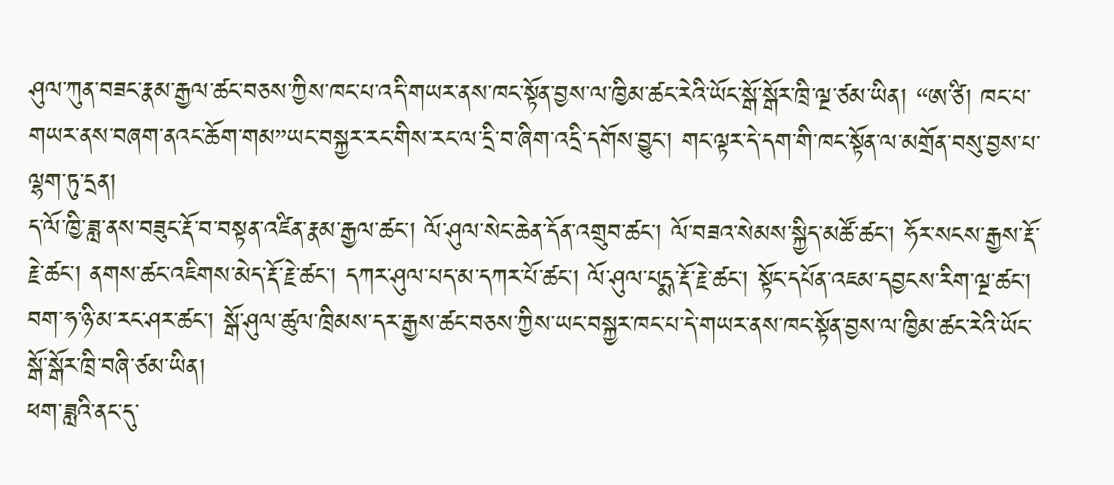ཤུལ་ཀུན་བཟང་རྣམ་རྒྱལ་ཚང་བཅས་ཀྱིས་ཁང་པ་འདི་གཡར་ནས་ཁང་སྟོན་བྱས་ལ་ཁྱིམ་ཚང་རེའི་ཡོང་སྒོ་སྒོར་ཁྲི་ལྔ་ཙམ་ཡིན། “ཨ་ཙི། ཁང་པ་གཡར་ནས་བཞག་ནའང་ཆོག་གམ”ཡང་བསྐྱར་རང་གིས་རང་ལ་དྲི་བ་ཞིག་འདྲི་དགོས་བྱུང་། གང་ལྟར་དེ་དག་གི་ཁང་སྟོན་ལ་མགྲོན་བསུ་བྱས་པ་ལྷག་ཏུ་དྲན།
ད་ལོ་ཁྱི་ཟླ་ནས་བཟུང་རྡོ་བ་བསྟན་འཛིན་རྣམ་རྒྱལ་ཚང་། ལོ་ཤུལ་སེང་ཆེན་དོན་འགྲུབ་ཚང་། ལོ་བཟའ་སེམས་སྐྱིད་མཚོ་ཚང་། ཧོར་སངས་རྒྱས་རྡོ་རྗེ་ཚང་། ནགས་ཚང་འཇིགས་མེད་རྡོ་རྗེ་ཚང་། དཀར་ཤུལ་པད་མ་དཀར་པོ་ཚང་། ལོ་ཤུལ་པདྨ་རྡོ་རྗེ་ཚང་། སྟོང་དཔོན་འཇམ་དབྱངས་རིག་ལྔ་ཚང་། བག་ཧ་ཉི་མ་རང་ཤར་ཚང་། སྒོ་ཤུལ་ཚུལ་ཁྲིམས་དར་རྒྱས་ཚང་བཅས་ཀྱིས་ཡང་བསྐྱར་ཁང་པ་དེ་གཡར་ནས་ཁང་སྟོན་བྱས་ལ་ཁྱིམ་ཚང་རེའི་ཡོང་སྒོ་སྒོར་ཁྲི་བཞི་ཙམ་ཡིན།
ཕག་ཟླའི་ནང་དུ་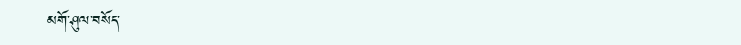མགོ་ཤུལ་བསོད་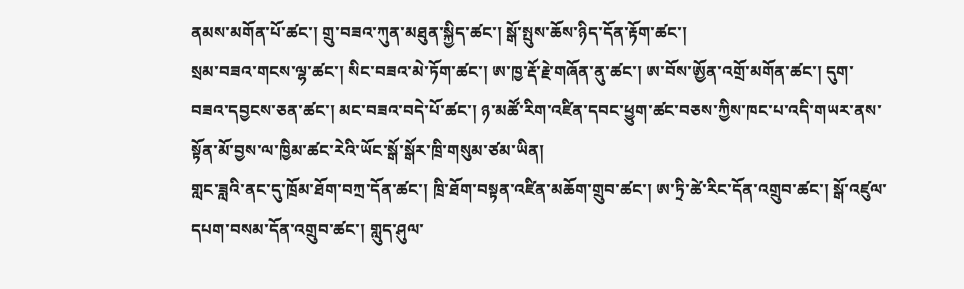ནམས་མགོན་པོ་ཚང་། གྲུ་བཟའ་ཀུན་མཐུན་སྐྱིད་ཚང་། སྒོ་སྤུས་ཆོས་ཉིད་དོན་རྟོག་ཚང་།
སྲམ་བཟའ་གངས་ལྷ་ཚང་། སིང་བཟའ་མེ་ཏོག་ཚང་། ཨ་ཁྱ་རྡོ་རྗེ་གཞོན་ནུ་ཚང་། ཨ་བོས་ཨྱོན་འགྲོ་མགོན་ཚང་། དུག་བཟའ་དབྱངས་ཅན་ཚང་། མང་བཟའ་བདེ་པོ་ཚང་། ཉ་མཚོ་རིག་འཛིན་དབང་ཕྱུག་ཚང་བཅས་ཀྱིས་ཁང་པ་འདི་གཡར་ནས་སྟོན་མོ་བྱས་ལ་ཁྱིམ་ཚང་རེའི་ཡོང་སྒོ་སྒོར་ཁྲི་གསུམ་ཙམ་ཡིན།
གླང་ཟླའི་ནང་དུ་ཁྲོམ་ཐོག་བཀྲ་དོན་ཚང་། ཁྲི་ཐོག་བསྟན་འཛིན་མཆོག་གྲུབ་ཚང་། ཨ་ཏྲི་ཚེ་རིང་དོན་འགྲུབ་ཚང་། སྒོ་འཛུལ་དཔག་བསམ་དོན་འགྲུབ་ཚང་། གླུད་ཤུལ་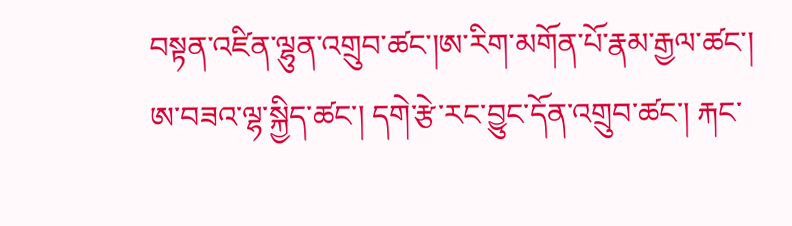བསྟན་འཛིན་ལྷུན་འགྲུབ་ཚང་།ཨ་རིག་མགོན་པོ་རྣམ་རྒྱལ་ཚང་། ཨ་བཟའ་ལྷ་སྐྱིད་ཚང་། དགེ་རྩེ་རང་བྱུང་དོན་འགྲུབ་ཚང་། རྐང་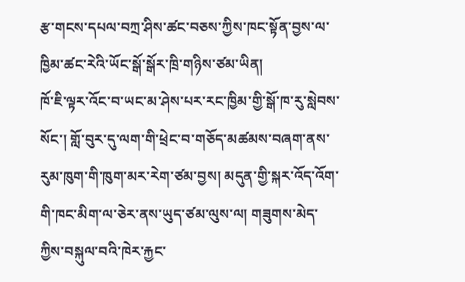རྩ་གངས་དཔལ་བཀྲ་ཤིས་ཚང་བཅས་ཀྱིས་ཁང་སྟོན་བྱས་ལ་ཁྱིམ་ཚང་རེའི་ཡོང་སྒོ་སྒོར་ཁྲི་གཉིས་ཙམ་ཡིན།
ཁོ་ཇི་ལྟར་འོང་བ་ཡང་མ་ཤེས་པར་རང་ཁྱིམ་གྱི་སྒོ་ཁ་རུ་སླེབས་སོང་། གློ་བུར་དུ་ལག་གི་ཕྲེང་བ་གཅོད་མཚམས་བཞག་ནས་རུམ་ཁུག་གི་ཁུག་མར་རེག་ཙམ་བྱས། མདུན་གྱི་སྐར་འོད་འོག་གི་ཁང་མིག་ལ་ཅེར་ནས་ཡུད་ཙམ་ལུས་ལ། གཟུགས་མེད་ཀྱིས་བསྐུལ་བའི་ཁེར་རྐྱང་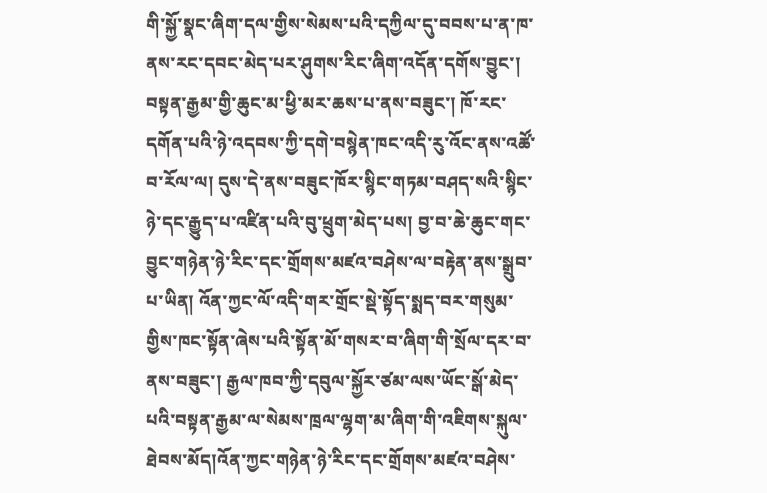གི་སྐྱོ་སྣང་ཞིག་དལ་གྱིས་སེམས་པའི་དཀྱིལ་དུ་བབས་པ་ན་ཁ་ནས་རང་དབང་མེད་པར་ཤུགས་རིང་ཞིག་འདོན་དགོས་བྱུང་།
བསྟན་རྒྱམ་གྱི་ཆུང་མ་ཕྱི་མར་ཆས་པ་ནས་བཟུང་། ཁོ་རང་དགོན་པའི་ཉེ་འདབས་ཀྱི་དགེ་བསྙེན་ཁང་འདི་རུ་འོང་ནས་འཚོ་བ་རོལ་ལ། དུས་དེ་ནས་བཟུང་ཁོར་སྙིང་གཏམ་བཤད་སའི་སྙིང་ཉེ་དང་རྒྱུད་པ་འཛིན་པའི་བུ་ཕྲུག་མེད་པས། བྱ་བ་ཆེ་ཆུང་གང་བྱུང་གཉེན་ཉེ་རིང་དང་གྲོགས་མཛའ་བཤེས་ལ་བརྟེན་ནས་སྒྲུབ་པ་ཡིན། འོན་ཀྱང་ལོ་འདི་གར་གྲོང་སྡེ་སྟོད་སྨད་བར་གསུམ་གྱིས་ཁང་སྟོན་ཞེས་པའི་སྟོན་མོ་གསར་བ་ཞིག་གི་སྲོལ་དར་བ་ནས་བཟུང་། རྒྱལ་ཁབ་ཀྱི་དབུལ་སྐྱོར་ཙམ་ལས་ཡོང་སྒོ་མེད་པའི་བསྟན་རྒྱམ་ལ་སེམས་ཁྲལ་ལྷག་མ་ཞིག་གི་འཇིགས་སྐུལ་ཐེབས་མོད།འོན་ཀྱང་གཉེན་ཉེ་རིང་དང་གྲོགས་མཛའ་བཤེས་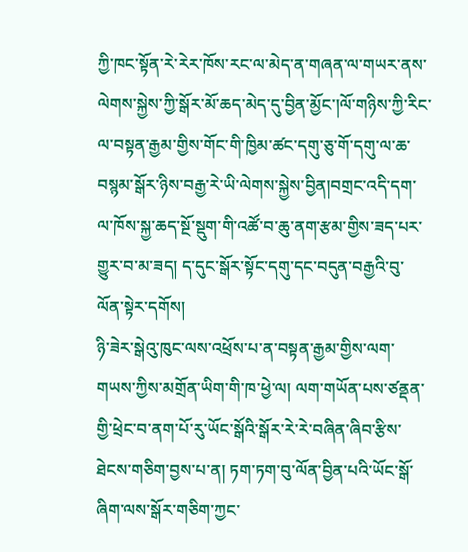ཀྱི་ཁང་སྟོན་རེ་རེར་ཁོས་རང་ལ་མེད་ན་གཞན་ལ་གཡར་ནས་ལེགས་སྐྱེས་ཀྱི་སྒོར་མོ་ཆད་མེད་དུ་བྱིན་མྱོང་།ལོ་གཉིས་ཀྱི་རིང་ལ་བསྟན་རྒྱམ་གྱིས་གོང་གི་ཁྱིམ་ཚང་དགུ་ཅུ་གོ་དགུ་ལ་ཆ་བསྙམ་སྒོར་ཉིས་བརྒྱ་རེ་ཡི་ལེགས་སྐྱེས་བྱིན།བགྲང་འདི་དག་ལ་ཁོས་སྐྱ་ཆད་སྔོ་སྡུག་གི་འཚོ་བ་ཆུ་ནག་རྩམ་གྱིས་ཟད་པར་གྱུར་བ་མ་ཟད། ད་དུང་སྒོར་སྟོང་དགུ་དང་བདུན་བརྒྱའི་བུ་ལོན་སྟེར་དགོས།
ཉི་ཟེར་སྒེའུ་ཁུང་ལས་འཕྲོས་པ་ན་བསྟན་རྒྱམ་གྱིས་ལག་གཡས་ཀྱིས་མགྲོན་ཡིག་གི་ཁ་ཕྱེ་ལ། ལག་གཡོན་པས་ཙནྡན་གྱི་ཕྲེང་བ་ནག་པོ་རུ་ཡོང་སྒོའི་སྒོར་རེ་རེ་བཞིན་ཞིབ་རྩིས་ཐེངས་གཅིག་བྱས་པ་ན། ཏག་ཏག་བུ་ལོན་བྱིན་པའི་ཡོང་སྒོ་ཞིག་ལས་སྒོར་གཅིག་ཀྱང་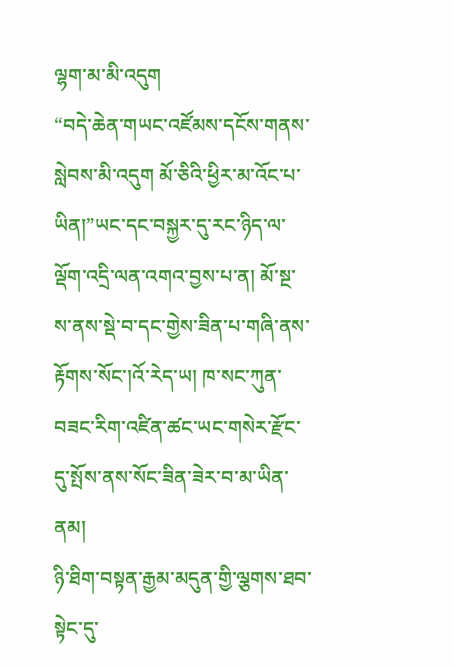ལྷག་མ་མི་འདུག
“བདེ་ཆེན་གཡང་འཛོམས་དངོས་གནས་སླེབས་མི་འདུག མོ་ཅིའི་ཕྱིར་མ་འོང་པ་ཡིན།”ཡང་དང་བསྐྱར་དུ་རང་ཉིད་ལ་ལྡོག་འདྲི་ལན་འགའ་བྱས་པ་ན། མོ་སྔ་ས་ནས་སྡེ་བ་དང་གྱེས་ཟིན་པ་གཞི་ནས་རྟོགས་སོང་།འོ་རེད་ཡ། ཁ་སང་ཀུན་བཟང་རིག་འཛིན་ཚང་ཡང་གསེར་རྫོང་དུ་སྤོས་ནས་སོང་ཟིན་ཟེར་བ་མ་ཡིན་ནམ།
ཉི་ཐིག་བསྟན་རྒྱམ་མདུན་གྱི་ལྕགས་ཐབ་སྟེང་དུ་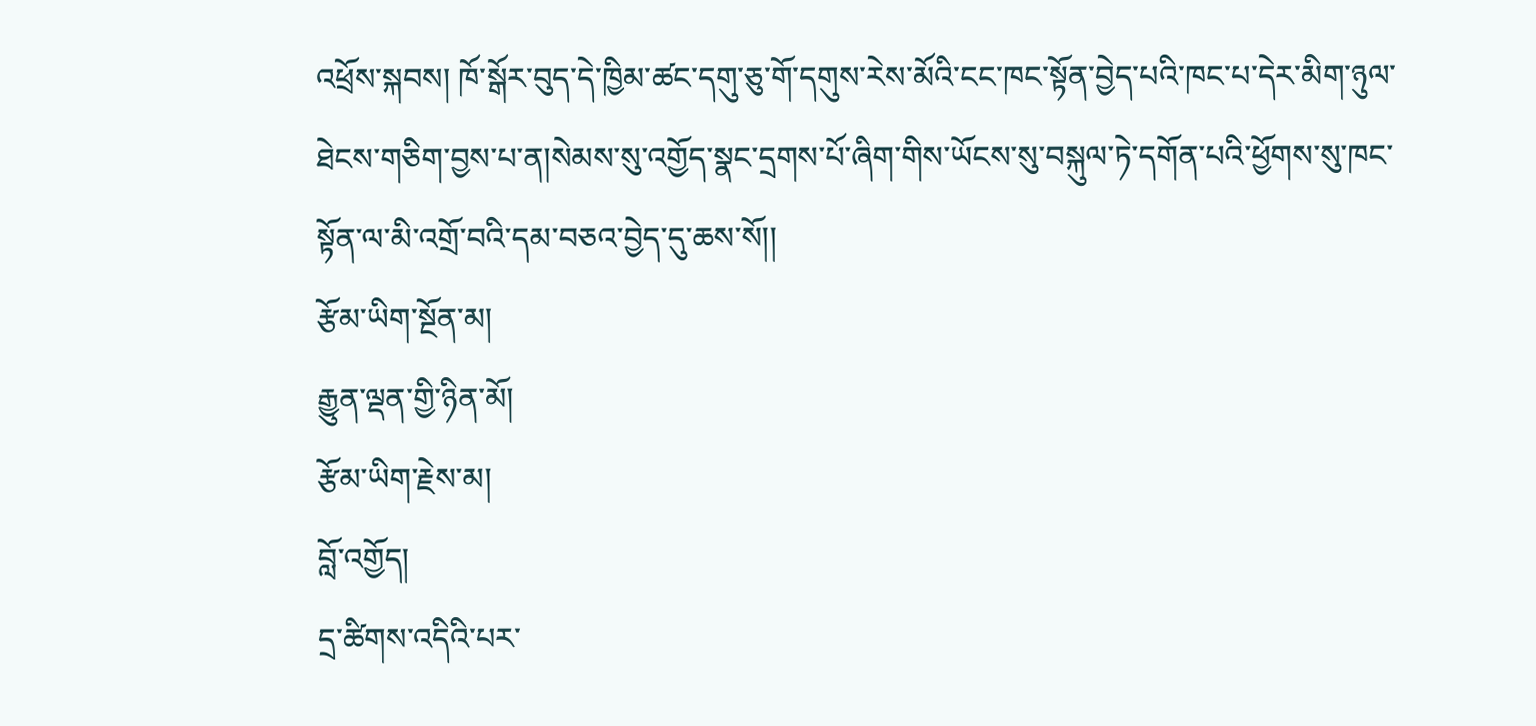འཕྲོས་སྐབས། ཁོ་སྒོར་བུད་དེ་ཁྱིམ་ཚང་དགུ་ཅུ་གོ་དགུས་རེས་མོའི་ངང་ཁང་སྟོན་བྱེད་པའི་ཁང་པ་དེར་མིག་ཉུལ་ཐེངས་གཅིག་བྱས་པ་ན།སེམས་སུ་འགྱོད་སྣང་དྲགས་པོ་ཞིག་གིས་ཡོངས་སུ་བསྐུལ་ཏེ་དགོན་པའི་ཕྱོགས་སུ་ཁང་སྟོན་ལ་མི་འགྲོ་བའི་དམ་བཅའ་བྱེད་དུ་ཆས་སོ།།
རྩོམ་ཡིག་སྔོན་མ།
རྒྱུན་ལྡན་གྱི་ཉིན་མོ།
རྩོམ་ཡིག་རྗེས་མ།
བློ་འགྱོད།
དྲ་ཚིགས་འདིའི་པར་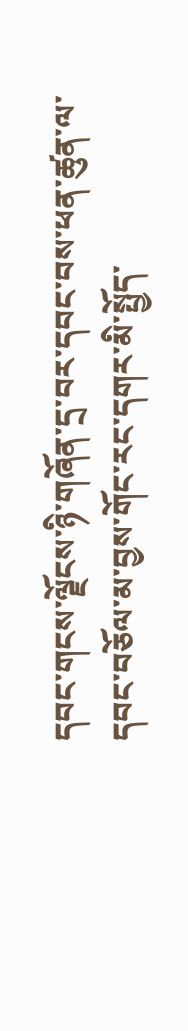དབང་གངས་ལྗོངས་ཉི་གཞོན་དྲ་བར་དབང་བས་ཕན་ཚུན་ལ་དབང་བཅོལ་མ་བྱས་གོང་རང་དགར་མི་སྤྱོད་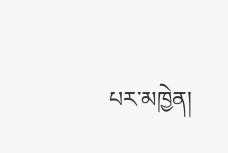པར་མཁྱེན།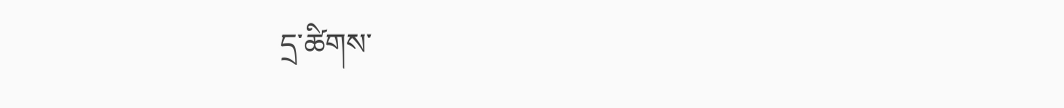དྲ་ཚིགས་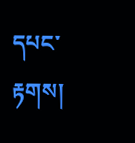དཔང་རྟགས།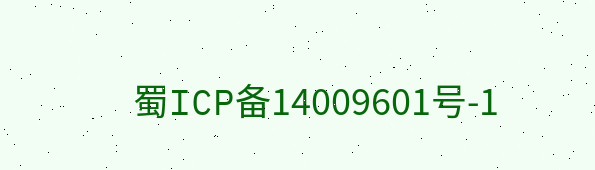蜀ICP备14009601号-1